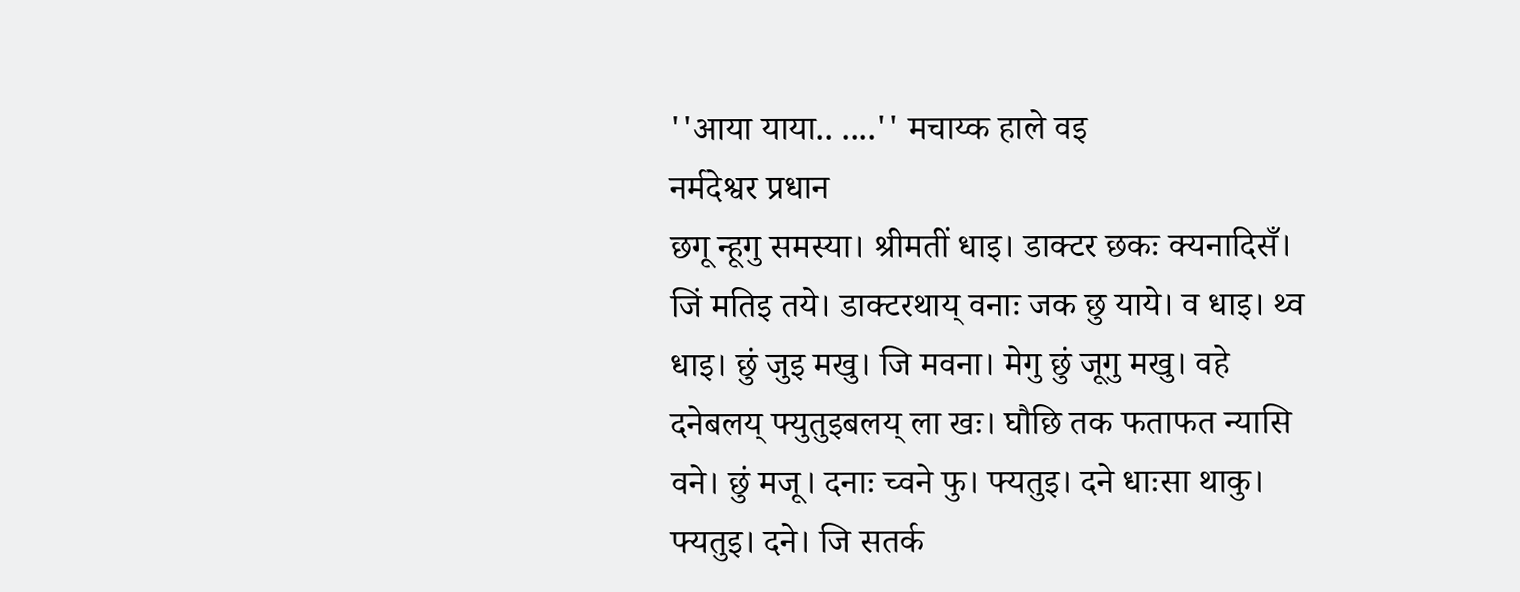''आया याया.. ....'' मचाय्क हाले वइ
नर्मदेश्वर प्रधान
छगू न्हूगु समस्या। श्रीमतीं धाइ। डाक्टर छकः क्यनादिसँ। जिं मतिइ तये। डाक्टरथाय् वनाः जक छु याये। व धाइ। थ्व धाइ। छुं जुइ मखु। जि मवना। मेगु छुं जूगु मखु। वहे दनेबलय् फ्युतुइबलय् ला खः। घौछि तक फताफत न्यासि वने। छुं मजू। दनाः च्वने फु। फ्यतुइ। दने धाःसा थाकु। फ्यतुइ। दने। जि सतर्क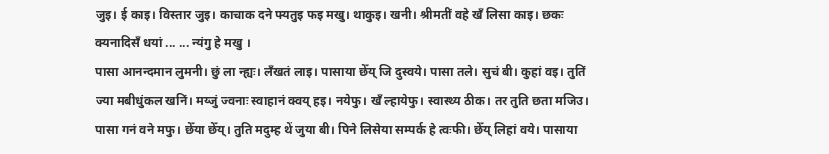जुइ। ई काइ। विस्तार जुइ। काचाक दने फ्यतुइ फइ मखु। थाकुइ। खनी। श्रीमतीं वहे खँ लिसा काइ। छकः क्यनादिसँ धयां ... ... न्यंगु हे मखु ।
पासा आनन्दमान लुमनी। छुं ला न्ह्यः। लँखतं लाइ। पासाया छेँय् जि दुस्वये। पासा तले। सुचं बी। कुहां वइ। तुतिं ज्या मबीधुंकल खनिं। मय्जुं ज्वनाः स्वाहानं क्वय् हइ। नयेफु। खँ ल्हायेफु। स्वास्थ्य ठीक। तर तुति छता मजिउ। पासा गनं वने मफु। छेँया छेँय्। तुति मदुम्ह थें जुया बी। पिने लिसेया सम्पर्क हे त्वःफी। छेँय् लिहां वये। पासाया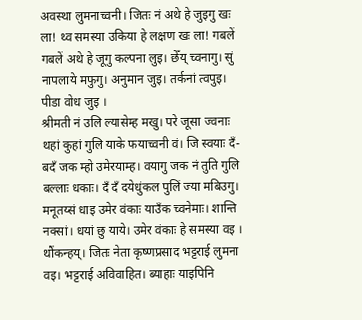अवस्था लुमनाच्वनी। जितः नं अथे हे जुइगु खः ला! थ्व समस्या उकिया हे लक्षण खः ला! गबलें गबलें अथे हे जूगु कल्पना लुइ। छेँय् च्वनागु। सुं नापलाये मफुगु। अनुमान जुइ। तर्कनां त्वपुइ। पीडा वोध जुइ ।
श्रीमती नं उलि ल्यासेम्ह मखु। परे जूसा ज्वनाः थहां कुहां गुलि याके फयाच्वनी वं। जि स्वयाः दँ-बदँ जक म्हो उमेरयाम्ह। वयागु जक नं तुति गुलि बल्लाः धकाः। दँ दँ दयेधुंकल पुलिं ज्या मबिउगु। मनूतय्सं धाइ उमेर वंकाः याउँक च्वनेमाः। शान्ति नक्सां। धयां छु याये। उमेर वंकाः हे समस्या वइ ।
थौंकन्हय्। जितः नेता कृष्णप्रसाद भट्टराई लुमना वइ। भट्टराई अविवाहित। ब्याहाः याइपिनि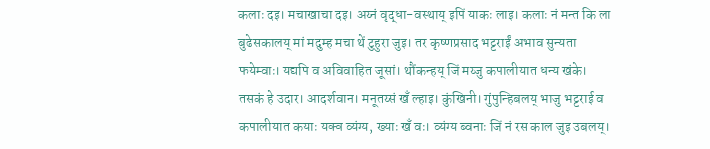कलाः दइ। मचाखाचा दइ। अय्नं वृद्धा-वस्थाय् इपिं याकः लाइ। कलाः नं मन्त कि ला बुढेसकालय् मां मदुम्ह मचा थें टुहुरा जुइ। तर कृष्णप्रसाद भट्टराईं अभाव सुन्यता फयेम्वाः। यद्यपि व अविवाहित जूसां। थौंकन्हय् जिं मय्जु कपालीयात धन्य खंके। तसकं हे उदार। आदर्शवान। मनूतय्सं खँ ल्हाइ। कुंखिनी। गुंपुन्हिबलय् भाजु भट्टराई व कपालीयात कयाः यक्व व्यंग्य, ख्याः खँ वः। व्यंग्य ब्वनाः जिं नं रस काल जुइ उबलय्।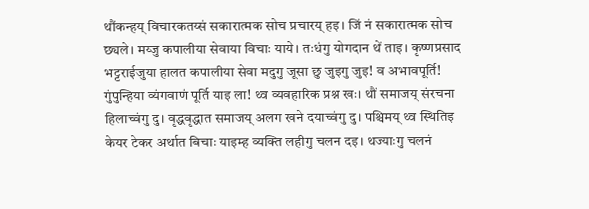थौंकन्हय् विचारकतय्सं सकारात्मक सोच प्रचारय् हइ। जिं नं सकारात्मक सोच छ्यले। मय्जु कपालीया सेवाया विचाः याये। तःधंगु योगदान थें ताइ। कृष्णप्रसाद भट्टराईजुया हालत कपालीया सेवा मदुगु जूसा छु जुइगु जुइ! व अभावपूर्ति! गुंपुन्हिया व्यंगवाणं पूर्ति याइ ला! थ्व व्यवहारिक प्रश्न खः। थौं समाजय् संरचना हिलाच्वंगु दु। वृद्धवृद्धात समाजय् अलग खने दयाच्वंगु दु। पश्चिमय् थ्व स्थितिइ केयर टेकर अर्थात बिचाः याइम्ह व्यक्ति लहीगु चलन दइ। थज्याःगु चलनं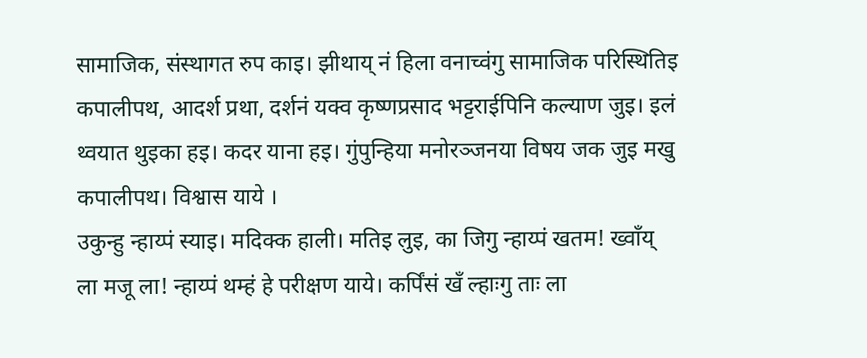सामाजिक, संस्थागत रुप काइ। झीथाय् नं हिला वनाच्वंगु सामाजिक परिस्थितिइ कपालीपथ, आदर्श प्रथा, दर्शनं यक्व कृष्णप्रसाद भट्टराईपिनि कल्याण जुइ। इलं थ्वयात थुइका हइ। कदर याना हइ। गुंपुन्हिया मनोरञ्जनया विषय जक जुइ मखु कपालीपथ। विश्वास याये ।
उकुन्हु न्हाय्पं स्याइ। मदिक्क हाली। मतिइ लुइ, का जिगु न्हाय्पं खतम! ख्वाँय् ला मजू ला! न्हाय्पं थम्हं हे परीक्षण याये। कर्पिंसं खँ ल्हाःगु ताः ला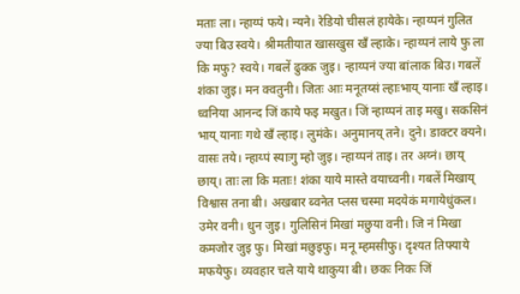मताः ला। न्हाय्पं फये। न्यने। रेडियो चीसलं हायेके। न्हाय्पनं गुलित ज्या बिउ स्वये। श्रीमतीयात खासखुस खँ ल्हाके। न्हाय्पनं लाये फु ला कि मफु? स्वये। गबलें ढुक्क जुइ। न्हाय्पनं ज्या बांलाक बिउ। गबलें शंका जुइ। मन क्वतुनी। जितः आः मनूतय्सं ल्हाःभाय् यानाः खँ ल्हाइ। ध्वनिया आनन्द जिं काये फइ मखुत। जिं न्हाय्पनं ताइ मखु। सकसिनं भाय् यानाः गथे खँ ल्हाइ। लुमंके। अनुमानय् तने। दुने। डाक्टर क्यने। वासः तये। न्हाय्पं स्याःगु म्हो जुइ। न्हाय्पनं ताइ। तर अय्नं। छाय् छाय्। ताः ला कि मताः! शंका याये मास्ते वयाच्वनी। गबलें मिखाय् विश्वास तना बी। अखबार ब्वनेत प्लस चस्मा मदयेकं मगायेधुंकल। उमेर वनी। धुन जुइ। गुलिसिनं मिखां मछुया वनी। जि नं मिखा कमजोर जुइ फु। मिखां मछुइफु। मनू म्हमसीफु। दृश्यत तिफ्याये मफयेफु। व्यवहार चले याये थाकुया बी। छकः निकः जिं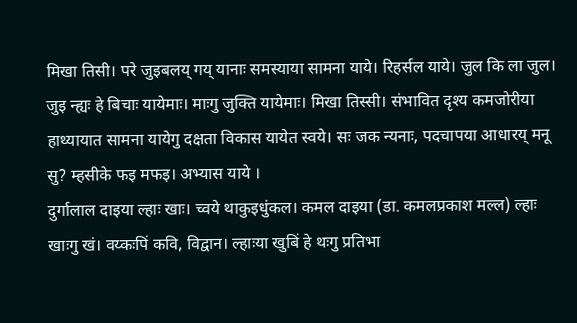मिखा तिसी। परे जुइबलय् गय् यानाः समस्याया सामना याये। रिहर्सल याये। जुल कि ला जुल। जुइ न्ह्यः हे बिचाः यायेमाः। माःगु जुक्ति यायेमाः। मिखा तिस्सी। संभावित दृश्य कमजोरीया हाथ्यायात सामना यायेगु दक्षता विकास यायेत स्वये। सः जक न्यनाः, पदचापया आधारय् मनू सु? म्हसीके फइ मफइ। अभ्यास याये ।
दुर्गालाल दाइया ल्हाः खाः। च्वये थाकुइधुंकल। कमल दाइया (डा. कमलप्रकाश मल्ल) ल्हाः खाःगु खं। वय्कःपिं कवि, विद्वान। ल्हाःया खुबिं हे थःगु प्रतिभा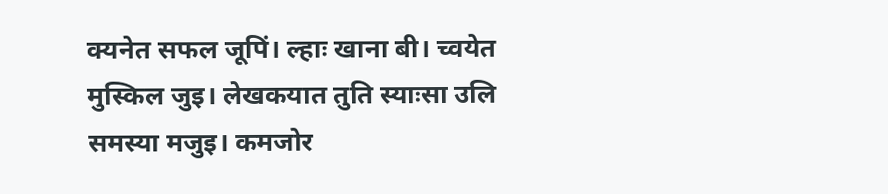क्यनेत सफल जूपिं। ल्हाः खाना बी। च्वयेत मुस्किल जुइ। लेखकयात तुति स्याःसा उलि समस्या मजुइ। कमजोर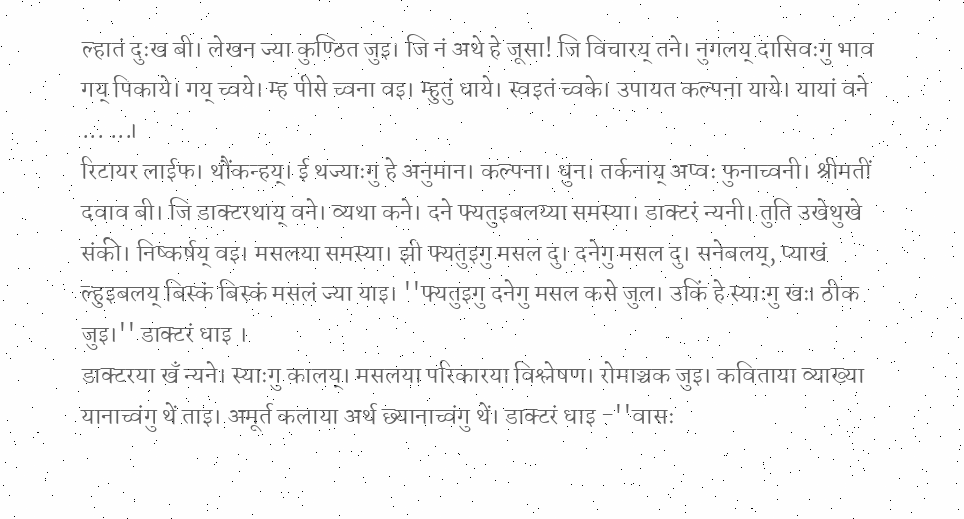ल्हातं दुःख बी। लेखन ज्या कुण्ठित जुइ। जि नं अथे हे जूसा! जि विचारय् तने। नुगलय् दासिवःगु भाव गय् पिकाये। गय् च्वये। म्ह पीसे च्वना वइ। म्हुतुं धाये। स्वइतं च्वके। उपायत कल्पना याये। यायां वने ... ...।
रिटायर लाईफ। थौंकन्हय्। ई थज्याःगु हे अनुमान। कल्पना। धुन। तर्कनाय् अप्वः फुनाच्वनी। श्रीमतीं दवाव बी। जि डाक्टरथाय् वने। व्यथा कने। दने फ्यतुइबलय्या समस्या। डाक्टरं न्यनी। तुति उखेथुखे संकी। निष्कर्षय् वइ। मसलया समस्या। झी फ्यतुइगु मसल दु। दनेगु मसल दु। सनेबलय्, प्याखं ल्हुइबलय् बिस्कं बिस्कं मसलं ज्या याइ। ''फ्यतुइगु दनेगु मसल कसे जुल। उकिं हे स्याःगु खः। ठीक जुइ।'' डाक्टरं धाइ ।
डाक्टरया खँ न्यने। स्याःगु कालय्। मसलया परिकारया विश्लेषण। रोमाञ्चक जुइ। कविताया व्याख्या यानाच्वंगु थें ताइ। अमूर्त कलाया अर्थ छ्यानाच्वंगु थें। डाक्टरं धाइ -''वासः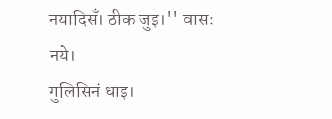नयादिसँ। ठीक जुइ।'' वासः नये।
गुलिसिनं धाइ।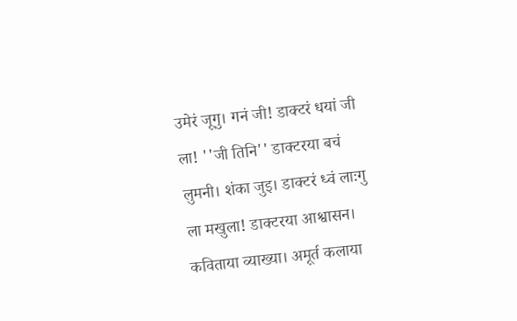उमेरं जूगु। गनं जी! डाक्टरं धयां जी ला! ''जी तिनि'' डाक्टरया बचं लुमनी। शंका जुइ। डाक्टरं ध्वं लाःगु ला मखुला! डाक्टरया आश्वासन। कविताया व्याख्या। अमूर्त कलाया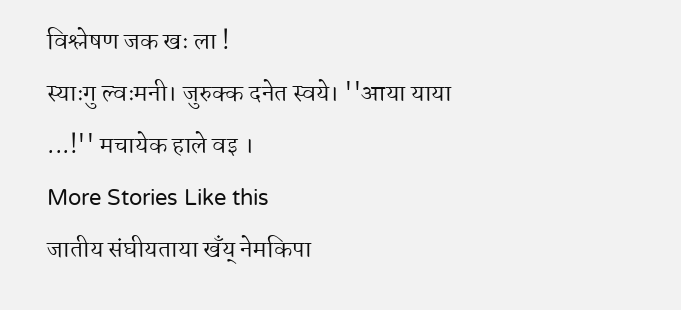विश्लेषण जक खः ला !
स्याःगु ल्वःमनी। जुरुक्क दनेत स्वये। ''आया याया ...!'' मचायेक हाले वइ ।
More Stories Like this
जातीय संघीयताया खँय् नेमकिपा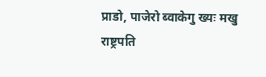प्राडो, पाजेरो ब्वाकेगु ख्यः मखु
राष्ट्रपति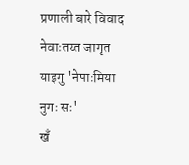प्रणाली बारे विवाद
नेवाःतय्त जागृत याइगु 'नेपाःमिया नुगः सः'
खँ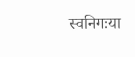स्वनिगःया